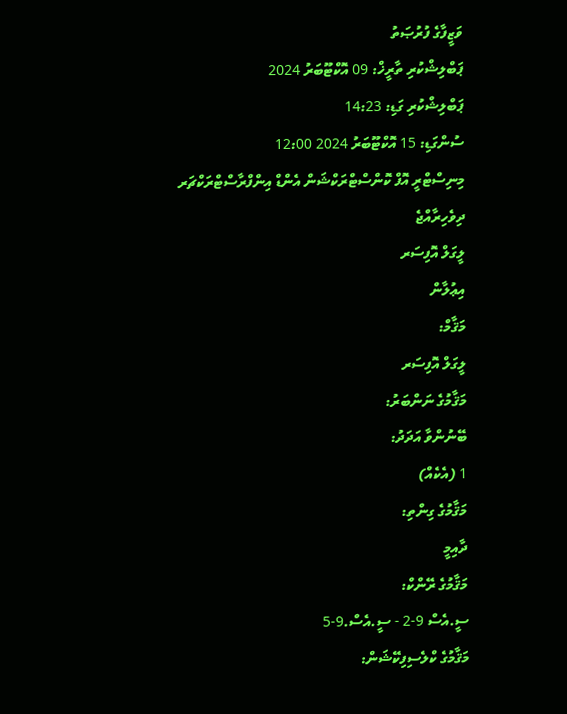ވަޒީފާގެ ފުރުޞަތު
ޕަބްލިޝްކުރި ތާރީޚް: 09 އޮކްޓޫބަރު 2024
ޕަބްލިޝްކުރި ގަޑި: 14:23
ސުންގަޑި: 15 އޮކްޓޫބަރު 2024 12:00
މިނިސްޓްރީ އޮފް ކޮންސްޓްރަކްޝަން އެންޑް އިންފްރާސްޓްރަކްޗަރ
ދިވެހިރާއްޖެ
ލީގަލް އޮފިސަރ
އިޢުލާން
މަޤާމް:
ލީގަލް އޮފިސަރ
މަޤާމުގެ ނަންބަރު:
ބޭނުންވާ އަދަދު:
1 (އެކެއް)
މަޤާމުގެ ގިންތި:
ދާއިމީ
މަޤާމުގެ ރޭންކް:
ސީ.އެސް 9-2 - ސީ.އެސް.9-5
މަޤާމުގެ ކްލެސިފިކޭޝަން: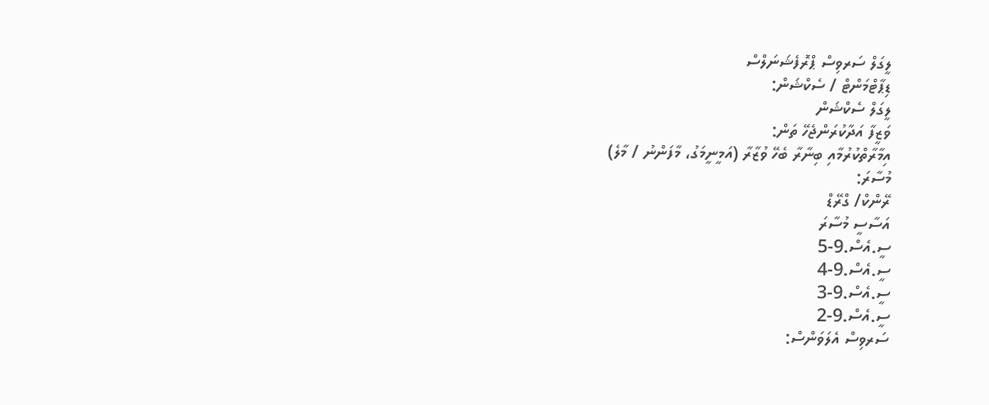ލީގަލް ސަރވިސް ޕްރޮފެޝަނަލްސް
ޑިޕާޓްމަންޓް / ސެކްޝަން:
ލީގަލް ސެކްޝަން
ވަޒީފާ އަދާކުރަންޖެހޭ ތަން:
އިމާރާތްކުރުމާއި ބިނާރާ ބެހޭ ވުޒާރާ (އަމީނީމަގު، މާފަންނު / މާލެ)
މުސާރަ:
ރޭންކް/ ގްރޭޑް
އަސާސީ މުސާރަ
ސީ.އެސް.9-5
ސީ.އެސް.9-4
ސީ.އެސް.9-3
ސީ.އެސް.9-2
ސަރވިސް އެލަވަންސް: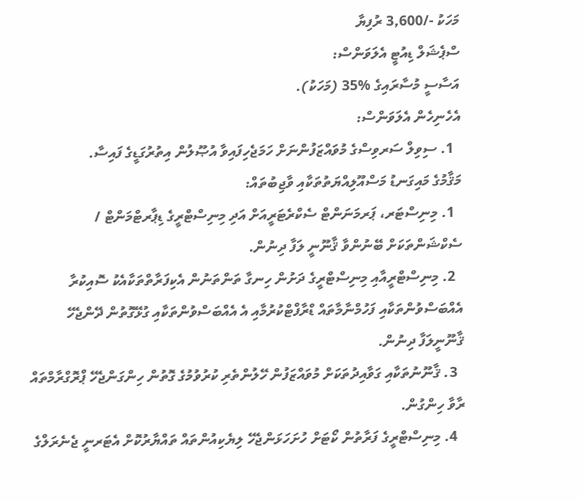މަހަކު -/3,600 ރުފިޔާ
ސްޕެޝަލް ޑިއުޓީ އެލަވަންސް:
އަސާސީ މުސާރައިގެ %35 (މަހަކު).
އެހެނިހެން އެލަވަންސް:
  1. ސިވިލް ސަރވިސްގެ މުވައްޒަފުންނަށް ހަމަޖެހިފައިވާ އުޞޫލުން އިތުރުގަޑީގެ ފައިސާ.
މަޤާމުގެ މައިގަނޑު މަސްއޫލިއްޔަތުތަކާއި ވާޖިބުތައް:
  1. މިނިސްޓަރ، ޕަރމަނަންޓް ސެކްރެޓަރީއަށް އަދި މިނިސްޓްރީގެ ޑިޕާރޓްމަންޓް / ސެކްޝަންތަކަށް ބޭނުންވާ ޤާނޫނީ ލަފާ ދިނުން.
  2. މިނިސްޓްރީއާއި މިނިސްޓްރީގެ ދަށުން ހިނގާ ތަންތަނުން އެކިފަރާތްތަކާއެކު ސޮއިކުރާ އެއްބަސްވުންތަކާއި ފަހުމްނާމާތައް ޑްރާފްޓްކުރުމާއި އެ އެއްބަސްވުންތަކާއި ގުޅޭގޮތުން ދޭންޖެހޭ ޤާނޫނީލަފާ ދިނުން.
  3. ޤާނޫނުތަކާއި ގަވާއިދުތަކަށް މުވައްޒަފުން ހޭލުންތެރި ކުރުވުމުގެ ގޮތުން ހިންގަންޖެހޭ ޕްރޮގްރާމްތައް ރާވާ ހިންގުން.
  4. މިނިސްޓްރީގެ ފަރާތުން ކޯޓަށް ހުށަހަޅަންޖެހޭ ލިޔެކިއުންތައް ތައްޔާރުކޮށް އެޓަރނީ ޖެނެރަލްގެ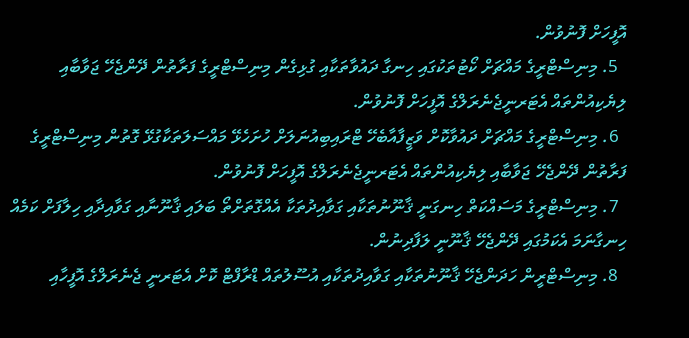އޮފީހަށް ފޮނުވުން.
  5. މިނިސްޓްރީގެ މައްޗަށް ކޯޓުތަކުގައި ހިނގާ ދައުވާތަކާއި ގުޅިގެން މިނިސްޓްރީގެ ފަރާތުން ދޭންޖެހޭ ޖަވާބާއި ލިޔެކިއުންތައް އެޓަރނީޖެނެރަލްގެ އޮފީހަށް ފޮނުވުން.
  6. މިނިސްޓްރީގެ މައްޗަށް ދައުވާކޮށް ވަޒީފާއާބެހޭ ޓްރައިބިއުނަލަށް ހުށަހެޅޭ މައްސަލަތަކާގުޅޭ ގޮތުން މިނިސްޓްރީގެ ފަރާތުން ދޭންޖެހޭ ޖަވާބާއި ލިޔެކިއުންތައް އެޓަރނީޖެނެރަލްގެ އޮފީހަށް ފޮނުވުން.
  7. މިނިސްޓްރީގެ މަސައްކަތް ހިނގަނީ ޤާނޫނުތަކާއި ގަވާއިދުތަކާ އެއްގޮތަށްތޯ ބަލައި ޤާނޫނާއި ގަވާއިދާއި ހިލާފަށް ކަމެއް ހިނގާނަމަ އެކަމުގައި ދޭންޖެހޭ ޤާނޫނީ ލަފާދިނުން.
  8. މިނިސްޓްރީން ހަދަންޖެހޭ ޤާނޫނުތަކާއި ގަވާއިދުތަކާއި އުސޫލުތައް ޑްރާފްޓް ކޮށް އެޓަރނީ ޖެނެރަލްގެ އޮފީހާއި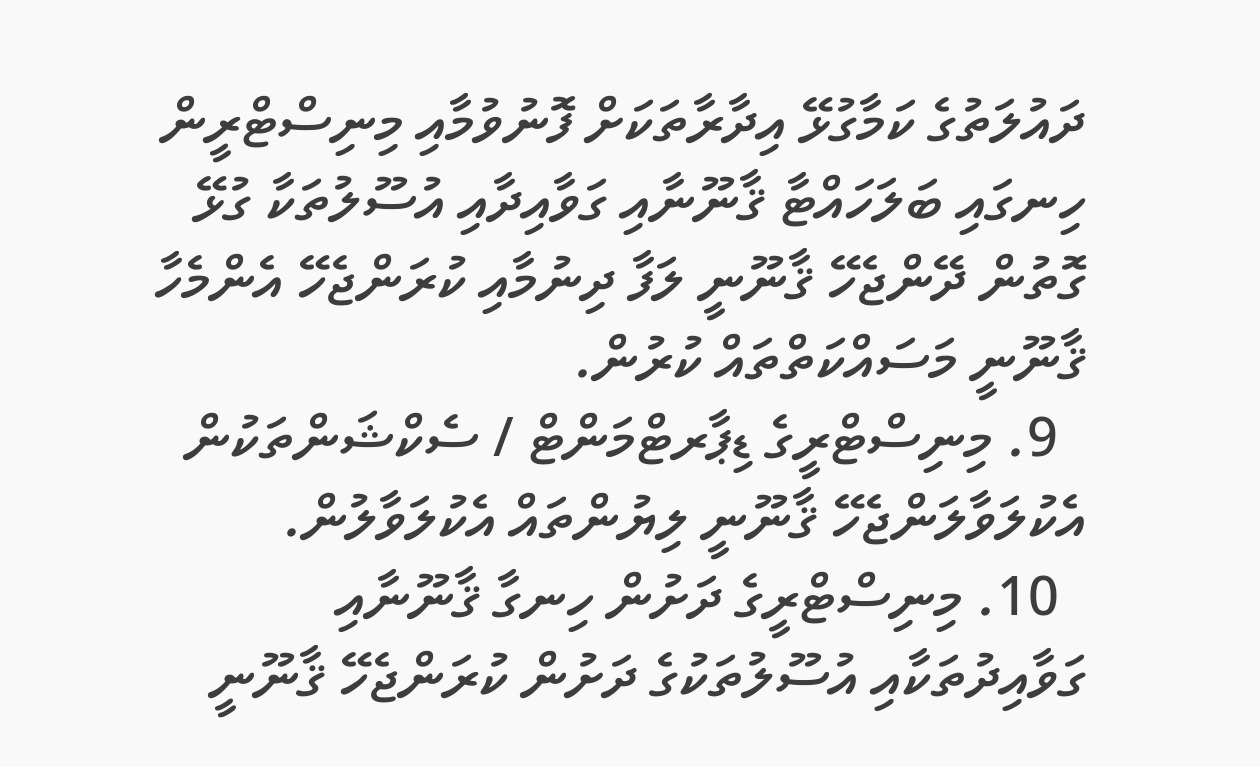ދައުލަތުގެ ކަމާގުޅޭ އިދާރާތަކަށް ފޮނުވުމާއި މިނިސްޓްރީން ހިނގައި ބަލަހައްޓާ ޤާނޫނާއި ގަވާއިދާއި އުސޫލުތަކާ ގުޅޭ ގޮތުން ދޭންޖެހޭ ޤާނޫނީ ލަފާ ދިނުމާއި ކުރަންޖެހޭ އެންމެހާ ޤާނޫނީ މަސައްކަތްތައް ކުރުން.
  9. މިނިސްޓްރީގެ ޑިޕާރޓްމަންޓް / ސެކްޝަންތަކުން އެކުލަވާލަންޖެހޭ ޤާނޫނީ ލިޔުންތައް އެކުލަވާލުން.
  10. މިނިސްޓްރީގެ ދަށުން ހިނގާ ޤާނޫނާއި ގަވާއިދުތަކާއި އުސޫލުތަކުގެ ދަށުން ކުރަންޖެހޭ ޤާނޫނީ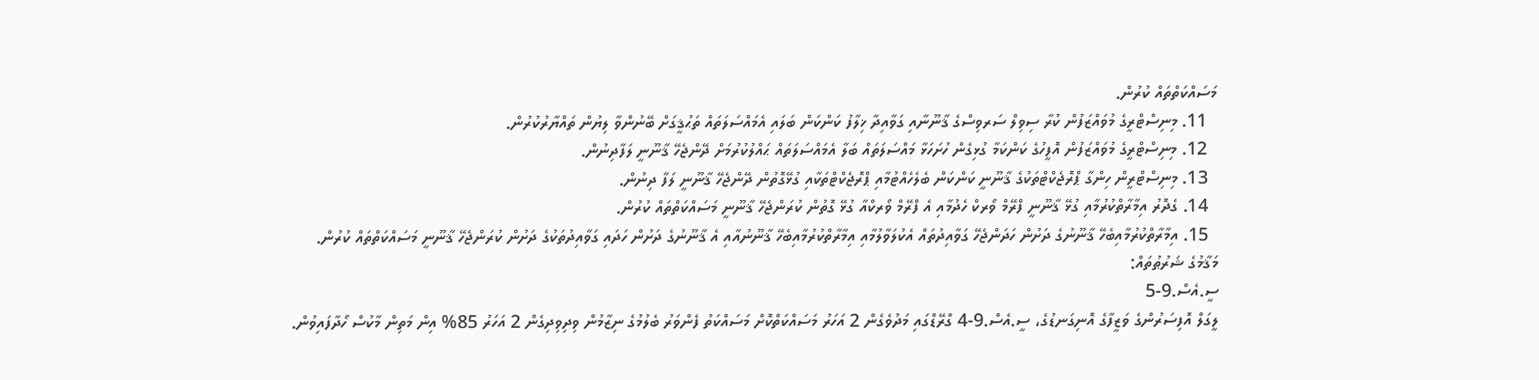މަސައްކަތްތައް ކުރުން.
  11. މިނިސްޓްރީގެ މުވައްޒަފުން ކުރާ ސިވިލް ސަރވިސްގެ ޤާނޫނާއި ގަވާއިދާ ޚިލާފު ކަންކަން ބަލައި އެމައްސަލަތައް ތަޙުޤީގަށް ބޭނުންވާ ލިޔުން ތައްޔާރުކުރުން.
  12. މިނިސްޓްރީގެ މުވައްޒަފުން އޮފީހުގެ ކަންކަމާ ގުޅިގެން ހުށަހަޅާ މައްސަލަތައް ބަލާ އެމައްސަލަތައް ޙައްލުކުރުމަށް ދޭންޖެހޭ ޤާނޫނީ ލަފާދިނުން.
  13. މިނިސްޓްރީން ހިންގާ ޕްރޮޖެކްޓްތަކުގެ ޤާނޫނީ ކަންކަން ބެލެހެއްޓުމާއި ޕްރޮޖެކްޓްތަކާއި ގުޅޭގޮތުން ދޭންޖެހޭ ޤާނޫނީ ލަފާ ދިނުން.
  14. ގެދޮރު އިމާރާތްކުރުމާއި ގުޅޭ ޤާނޫނީ ފްރޭމް ވޯރކް ހެދުމާއި އެ ފްރޭމް ވޯރކްއާ ގުޅޭ ގޮތުން ކުރަންޖެހޭ ޤާނޫނީ މަސައްކަތްތައް ކުރުން.
  15. އިމާރާތްކުރުމާއިބެހޭ ޤާނޫނުގެ ދަށުން ހަދަންޖެހޭ ގަވާއިދުތައް އެކުލަވާލުމާއި އިމާރާތްކުރުމާއިބެހޭ ޤާނޫނުއާއި އެ ޤާނޫނުގެ ދަށުން ހަދައި ގަވާއިދުތަކުގެ ދަށުން ކުރަންޖެހޭ ޤާނޫނީ މަސައްކަތްތައް ކުރުން.
މަޤާމުގެ ޝަރުޠުތައް:
ސީ.އެސް.9-5
ލީގަލް އޮފިސަރުންގެ ވަޒީފާގެ އޮނިގަނޑުގެ، ސީ.އެސް.9-4 ގްރޭޑްގައި މަދުވެގެން 2 އަހަރު މަސައްކަތްކޮށް މަސައްކަތު ފެންވަރު ބެލުމުގެ ނިޒާމުން ވިދިވިދިގެން 2 އަހަރު 85% އިން މަތިން މާކުސް ހޯދާފައިވުން.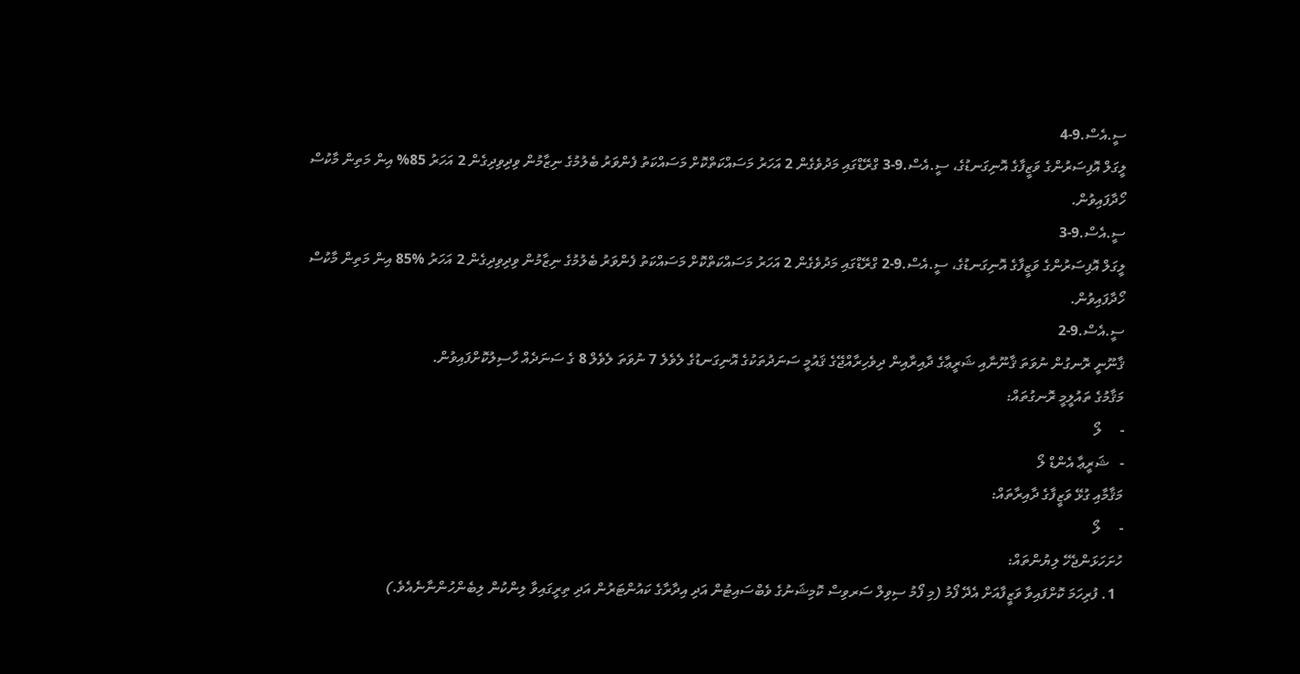ސީ.އެސް.9-4
ލީގަލް އޮފިސަރުންގެ ވަޒީފާގެ އޮނިގަނޑުގެ، ސީ.އެސް.9-3 ގްރޭޑްގައި މަދުވެގެން 2 އަހަރު މަސައްކަތްކޮށް މަސައްކަތު ފެންވަރު ބެލުމުގެ ނިޒާމުން ވިދިވިދިގެން 2 އަހަރު 85% އިން މަތިން މާކުސް ހޯދާފައިވުން.
ސީ.އެސް.9-3
ލީގަލް އޮފިސަރުންގެ ވަޒީފާގެ އޮނިގަނޑުގެ، ސީ.އެސް.9-2 ގްރޭޑްގައި މަދުވެގެން 2 އަހަރު މަސައްކަތްކޮށް މަސައްކަތު ފެންވަރު ބެލުމުގެ ނިޒާމުން ވިދިވިދިގެން 2 އަހަރު %85 އިން މަތިން މާކުސް ހޯދާފައިވުން.
ސީ.އެސް.9-2
ޤާނޫނީ ރޮނގުން ނުވަތަ ޤާނޫނާއި ޝަރީޢާގެ ދާއިރާއިން ދިވެހިރާއްޖޭގެ ޤައުމީ ސަނަދުތަކުގެ އޮނިގަނޑުގެ ލެވެލެ 7 ނުވަތަ ލެވެލް 8 ގެ ސަނަދެއް ހާސިލުކޮށްފައިވުން.
މަޤާމުގެ ތައުލީމީ ރޮނގުތައް:
-     ލޯ
-   ޝަރީޢާ އެންޑް ލޯ
މަޤާމާއި ގުޅޭ ވަޒީފާގެ ދާއިރާތައް:
-     ލޯ
ހުށަހަޅަންޖެހޭ ލިޔުންތައް:
  1. ފުރިހަމަ ކޮށްފައިވާ ވަޒީފާއަށް އެދޭ ފޯމު (މި ފޯމު ސިވިލް ސަރވިސް ކޮމިޝަނުގެ ވެބްސައިޓުން އަދި އިދާރާގެ ކައުންޓަރުން އަދި ތިރީގައިވާ ލިންކުން ލިބެންހުންނާނެއެވެ.)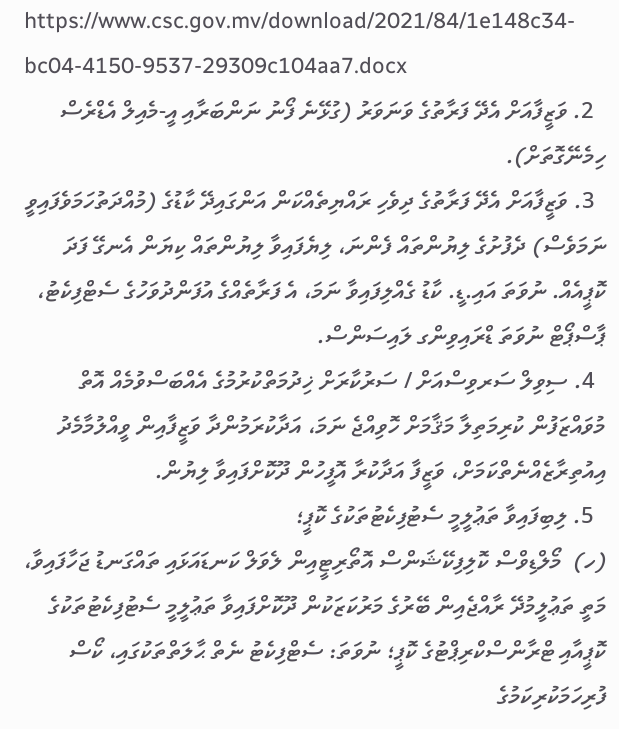https://www.csc.gov.mv/download/2021/84/1e148c34-bc04-4150-9537-29309c104aa7.docx
  2. ވަޒީފާއަށް އެދޭ ފަރާތުގެ ވަނަވަރު (ގުޅޭނެ ފޯނު ނަންބަރާއި އީ-މެއިލް އެޑްރެސް ހިމެނޭގޮތަށް).
  3. ވަޒީފާއަށް އެދޭ ފަރާތުގެ ދިވެހި ރައްޔިތެއްކަން އަންގައިދޭ ކާޑުގެ (މުއްދަތުހަމަވެފައިވީ ނަމަވެސް) ދެފުށުގެ ލިޔުންތައް ފެންނަ، ލިޔެފައިވާ ލިޔުންތައް ކިޔަން އެނގޭ ފަދަ ކޮޕީއެއް. ނުވަތަ އައި.ޑީ. ކާޑު ގެއްލިފައިވާ ނަމަ، އެ ފަރާތެއްގެ އުފަންދުވަހުގެ ސެޓްފިކެޓު، ޕާސްޕޯޓް ނުވަތަ ޑްރައިވިންގ ލައިސަންސް.
  4. ސިވިލް ސަރވިސްއަށް / ސަރުކާރަށް ޚިދުމަތްކުރުމުގެ އެއްބަސްވުމެއް އޮތް މުވައްޒަފުން ކުރިމަތިލާ މަޤާމަށް ހޮވިއްޖެ ނަމަ، އަދާކުރަމުންދާ ވަޒީފާއިން ވީއްލުމާމެދު އިއުތިރާޒެއްނެތްކަމަށް، ވަޒީފާ އަދާކުރާ އޮފީހުން ދޫކޮށްފައިވާ ލިޔުން.
  5. ލިބިފައިވާ ތަޢުލީމީ ސެޓުފިކެޓުތަކުގެ ކޮޕީ؛
(ހ)  މޯލްޑިވްސް ކޮލިފިކޭޝަންސް އޮތޯރިޓީއިން ލެވަލް ކަނޑައަޅައި ތައްގަނޑު ޖަހާފައިވާ، މަތީ ތަޢުލީމުދޭ ރާއްޖެއިން ބޭރުގެ މަރުކަޒަކުން ދޫކޮށްފައިވާ ތަޢުލީމީ ސެޓުފިކެޓުތަކުގެ ކޮޕީއާއި ޓްރާންސްކްރިޕްޓުގެ ކޮޕީ؛ ނުވަތަ: ސެޓްފިކެޓު ނެތް ޙާލަތްތަކުގައި، ކޯސް ފުރިހަމަކުރިކަމުގެ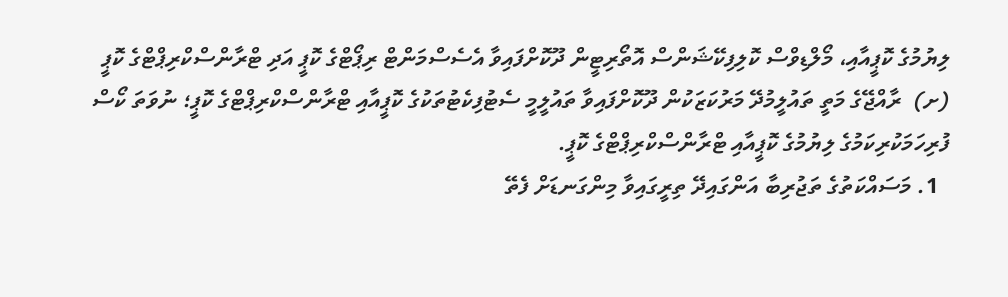ލިޔުމުގެ ކޮޕީއާއި، މޯލްޑިވްސް ކޮލިފިކޭޝަންސް އޮތޯރިޓީން ދޫކޮށްފައިވާ އެސެސްމަންޓް ރިޕޯޓްގެ ކޮޕީ އަދި ޓްރާންސްކްރިޕްޓްގެ ކޮޕީ
(ށ)  ރާއްޖޭގެ މަތީ ތައުލީމުދޭ މަރުކަޒަކުން ދޫކޮށްފައިވާ ތައުލީމީ ސެޓުފިކެޓުތަކުގެ ކޮޕީއާއި ޓްރާންސްކްރިޕްޓްގެ ކޮޕީ؛ ނުވަތަ ކޯސް ފުރިހަމަކުރިކަމުގެ ލިޔުމުގެ ކޮޕީއާއި ޓްރާންސްކްރިޕްޓްގެ ކޮޕީ.
  1. މަސައްކަތުގެ ތަޖުރިބާ އަންގައިދޭ ތިރީގައިވާ މިންގަނޑަށް ފެތޭ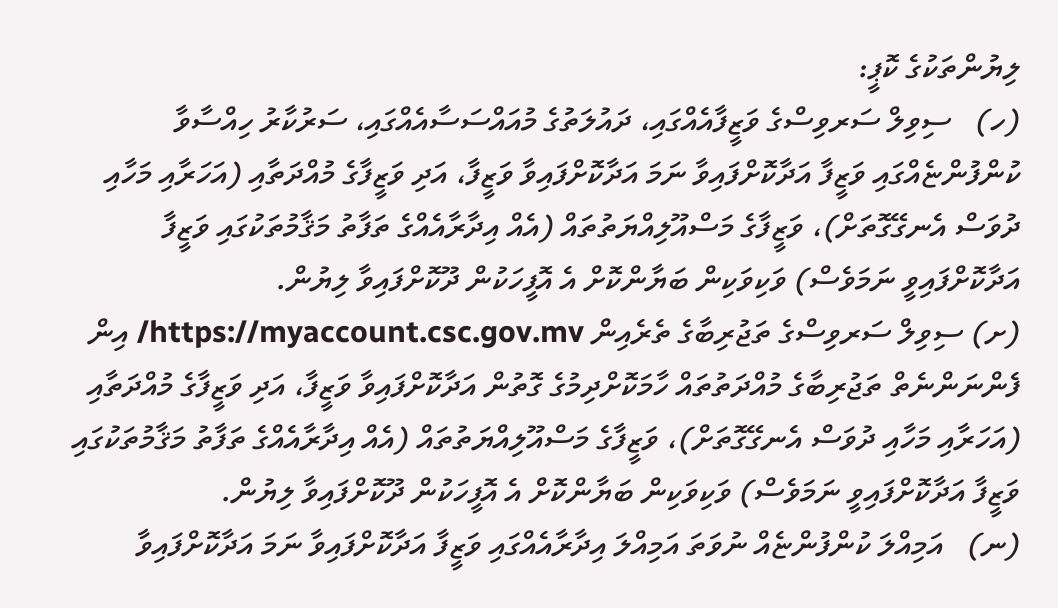ލިޔުންތަކުގެ ކޮޕީ:
(ހ)   ސިވިލް ސަރވިސްގެ ވަޒީފާއެއްގައި، ދައުލަތުގެ މުއައްސަސާއެއްގައި، ސަރުކާރު ހިއްސާވާ ކުންފުންޏެއްގައި ވަޒީފާ އަދާކޮށްފައިވާ ނަމަ އަދާކޮށްފައިވާ ވަޒީފާ، އަދި ވަޒީފާގެ މުއްދަތާއި (އަހަރާއި މަހާއި ދުވަސް އެނގޭގޮތަށް)، ވަޒީފާގެ މަސްއޫލިއްޔަތުތައް (އެއް އިދާރާއެއްގެ ތަފާތު މަޤާމުތަކުގައި ވަޒީފާ އަދާކޮށްފައިވީ ނަމަވެސް) ވަކިވަކިން ބަޔާންކޮށް އެ އޮފީހަކުން ދޫކޮށްފައިވާ ލިޔުން.
(ށ) ސިވިލް ސަރވިސްގެ ތަޖުރިބާގެ ތެރެއިން https://myaccount.csc.gov.mv/ އިން ފެންނަންނެތް ތަޖުރިބާގެ މުއްދަތުތައް ހާމަކޮށްދިމުގެ ގޮތުން އަދާކޮށްފައިވާ ވަޒީފާ، އަދި ވަޒީފާގެ މުއްދަތާއި (އަހަރާއި މަހާއި ދުވަސް އެނގޭގޮތަށް)، ވަޒީފާގެ މަސްއޫލިއްޔަތުތައް (އެއް އިދާރާއެއްގެ ތަފާތު މަޤާމުތަކުގައި ވަޒީފާ އަދާކޮށްފައިވީ ނަމަވެސް) ވަކިވަކިން ބަޔާންކޮށް އެ އޮފީހަކުން ދޫކޮށްފައިވާ ލިޔުން.
(ނ)   އަމިއްލަ ކުންފުންޏެއް ނުވަތަ އަމިއްލަ އިދާރާއެއްގައި ވަޒީފާ އަދާކޮށްފައިވާ ނަމަ އަދާކޮށްފައިވާ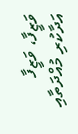ވަޒީފާ، ވަޒީފާ އަދާކުރި މުއްދަތާއި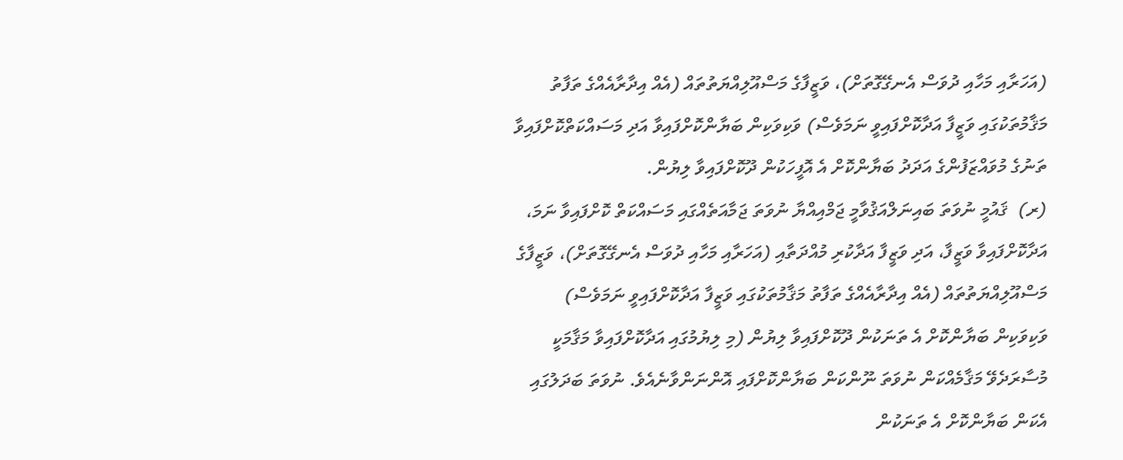(އަހަރާއި މަހާއި ދުވަސް އެނގޭގޮތަށް)، ވަޒީފާގެ މަސްއޫލިއްޔަތުތައް (އެއް އިދާރާއެއްގެ ތަފާތު މަޤާމުތަކުގައި ވަޒީފާ އަދާކޮށްފައިވީ ނަމަވެސް) ވަކިވަކިން ބަޔާންކޮށްފައިވާ އަދި މަސައްކަތްކޮށްފައިވާ ތަނުގެ މުވައްޒަފުންގެ އަދަދު ބަޔާންކޮށް އެ އޮފީހަކުން ދޫކޮށްފައިވާ ލިޔުން.
(ރ)  ޤައުމީ ނުވަތަ ބައިނަލްއަޤުވާމީ ޖަމްއިއްޔާ ނުވަތަ ޖަމާއަތެއްގައި މަސައްކަތް ކޮށްފައިވާ ނަމަ، އަދާކޮށްފައިވާ ވަޒީފާ، އަދި ވަޒީފާ އަދާކުރި މުއްދަތާއި (އަހަރާއި މަހާއި ދުވަސް އެނގޭގޮތަށް)، ވަޒީފާގެ މަސްއޫލިއްޔަތުތައް (އެއް އިދާރާއެއްގެ ތަފާތު މަޤާމުތަކުގައި ވަޒީފާ އަދާކޮށްފައިވީ ނަމަވެސް) ވަކިވަކިން ބަޔާންކޮށް އެ ތަނަކުން ދޫކޮށްފައިވާ ލިޔުން (މި ލިޔުމުގައި އަދާކޮށްފައިވާ މަޤާމަކީ މުސާރަދެވޭ މަޤާމެއްކަން ނުވަތަ ނޫންކަން ބަޔާންކޮށްފައި އޮންނަންވާނެއެވެ. ނުވަތަ ބަދަލުގައި އެކަން ބަޔާންކޮށް އެ ތަނަކުން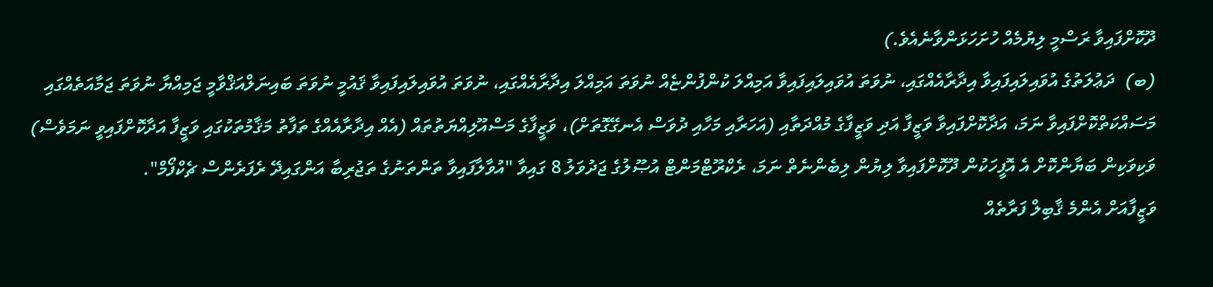ދޫކޮށްފައިވާ ރަސްމީ ލިޔުމެއް ހުށަހަޅަންވާނެއެވެ.)
(ބ)  ދަޢުލަތުގެ އުވައިލައިފައިވާ އިދާރާއެއްގައި، ނުވަތަ އުވައިލައިފައިވާ އަމިއްލަ ކުންފުންޏެއް ނުވަތަ އަމިއްލަ އިދާރާއެއްގައި، ނުވަތަ އުވައިލައިފައިވާ ޤައުމީ ނުވަތަ ބައިނަލްއަޤްވާމީ ޖަމިއްޔާ ނުވަތަ ޖަމާއަތެއްގައި މަސައްކަތްކޮށްފައިވާ ނަމަ، އަދާކޮށްފައިވާ ވަޒީފާ އަދި ވަޒީފާގެ މުއްދަތާއި (އަހަރާއި މަހާއި ދުވަސް އެނގޭގޮތަށް)، ވަޒީފާގެ މަސްއޫލިއްޔަތުތައް (އެއް އިދާރާއެއްގެ ތަފާތު މަޤާމުތަކުގައި ވަޒީފާ އަދާކޮށްފައިވީ ނަމަވެސް) ވަކިވަކިން ބަޔާންކޮށް އެ އޮފީހަކުން ދޫކޮށްފައިވާ ލިޔުން ލިބެންނެތް ނަމަ، ރެކްރޫޓްމަންޓް އުޞޫލުގެ ޖަދުވަލު 8 ގައިވާ "އުވާލާފައިވާ ތަންތަނުގެ ތަޖުރިބާ އަންގައިދޭ ރެފަރެންސް ޗެކްފޯމް".
ވަޒީފާއަށް އެންމެ ޤާބިލް ފަރާތެއް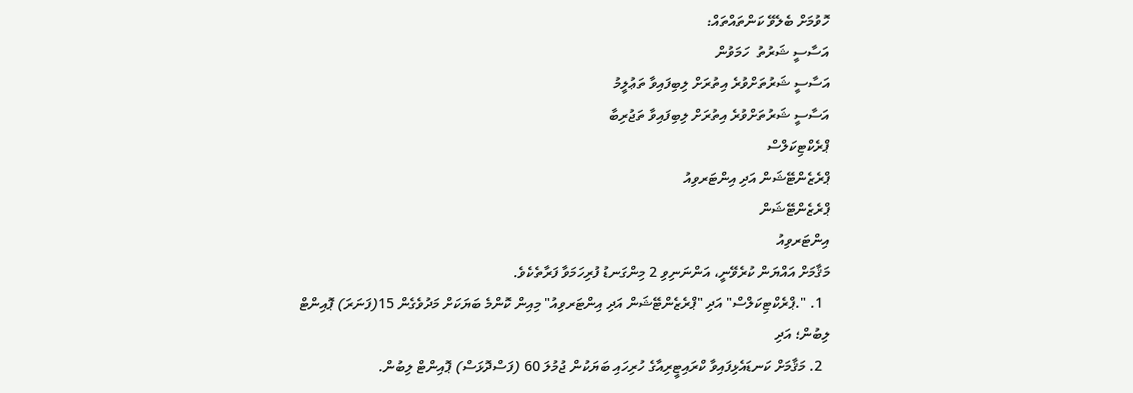ހޮވުމަށް ބެލެވޭ ކަންތައްތައް:
އަސާސީ ޝަރުތު  ހަމަވުން
އަސާސީ ޝަރުތަށްވުރެ އިތުރަށް ލިބިފައިވާ ތަޢުލީމު
އަސާސީ ޝަރުތަށްވުރެ އިތުރަށް ލިބިފައިވާ ތަޖުރިބާ
ޕްރެކްޓިކަލްސް
ޕްރެޒެންޓޭޝަން އަދި އިންޓަރވިއު
ޕްރެޒެންޓޭޝަން
އިންޓަރވިއު
މަޤާމަށް އައްޔަން ކުރެވޭނީ، އަންނަނިވި 2 މިންގަނޑު ފުރިހަމަވާ ފަރާތެކެވެ.
  1. ".ޕްރެކްޓިކަލްސް" އަދި "ޕްރެޒެންޓޭޝަން އަދި އިންޓަރވިއު" މިއިން ކޮންމެ ބަޔަކަށް މަދުވެގެން 15(ފަނަރަ) ޕޮއިންޓް ލިބުން؛ އަދި
  2. މަޤާމަށް ކަނޑައެޅިފައިވާ ކްރައިޓީރިއާގެ ހުރިހައި ބަޔަކުން ޖުމުލަ 60 (ފަސްދޮޅަސް) ޕޮއިންޓް ލިބުން.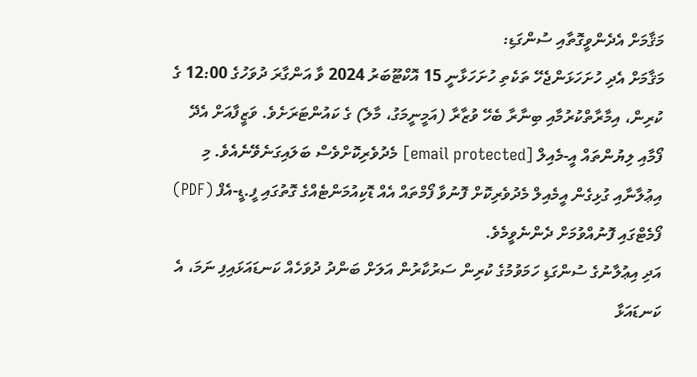މަޤާމަށް އެދެންވީގޮތާއި ސުންގަޑި:
މަޤާމަށް އެދި ހުށަހަޅަންޖެހޭ ތަކެތި ހުށަހަޅާނީ 15 އޮކްޓޫބަރު 2024 ވާ އަންގާރަ ދުވަހުގެ 12:00 ގެ ކުރިން، އިމާރާތްކުރުމާއި ބިނާރާ ބެހޭ ވުޒާރާ (އަމީނީމަގު، މާލެ) ގެ ކައުންޓަރަށެވެ. ވަޒީފާއަށް އެދޭ ފޯމާއި ލިޔުންތައް އީ-މެއިލް [email protected] މެދުވެރިކޮށްވެސް ބަލައިގަނެވޭނެއެވެ. މި އިޢުލާނާއި ގުޅިގެން އީމެއިލް މެދުވެރިކޮށް ފޮނުވާ ފޯމްތައް އެއް ޑޮކިއުމަންޓެއްގެ ގޮތުގައި ފީ.ޑީ-އެފް (PDF) ފޯމެޓްގައި ފޮނުއްވުމަށް ދެންނެވީމެވެ.
އަދި އިޢުލާނުގެ ސުންގަޑި ހަމަވުމުގެ ކުރިން ސަރުކާރުން އަލަށް ބަންދު ދުވަހެއް ކަނޑައަޅައިފި ނަމަ، އެ ކަނޑައަޅާ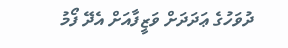ދުވަހުގެ ޢަދަދަށް ވަޒީފާއަށް އެދޭ ފޯމު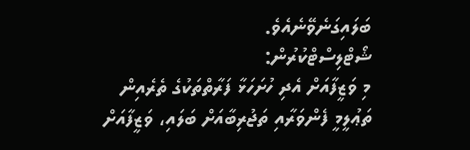ބަލައިގަނެވޭނެއެވެ.
ޝޯޓްލިސްޓްކުރުން:
މި ވަޒީފާއަށް އެދި ހުށަހަޅާ ފަރާތްތަކުގެ ތެރެއިން ތަޢުލީމީ ފެންވަރާއި ތަޖުރިބާއަށް ބަލައި، ވަޒީފާއަށް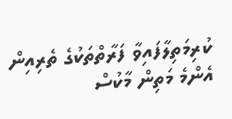ކުރިމަތިލާފައިވާ ފަރާތްތަކުގެ ތެރިއިން އެންމެ މަތިން މާކުސް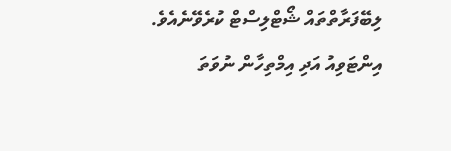ލިބޭފަރާތްތައް ޝޯޓްލިސްޓް ކުރެވޭނެއެވެ.
އިންޓަވިއު އަދި އިމްތިހާން ނުވަތަ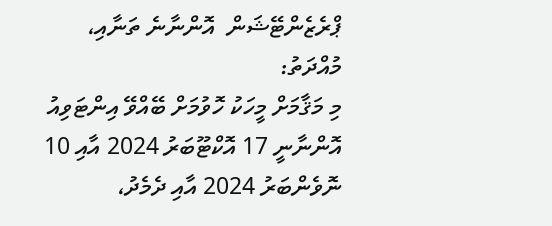ޕްރެޒެންޓޭޝަން  އޮންނާނެ ތަނާއި، މުއްދަތު:
މި މަޤާމަށް މީހަކު ހޮވުމަށް ބޭއްވޭ އިންޓަވިއު އޮންނާނީ 17 އޮކްޓޫބަރު 2024 އާއި 10 ނޮވެންބަރު 2024 އާއި ދެމެދު،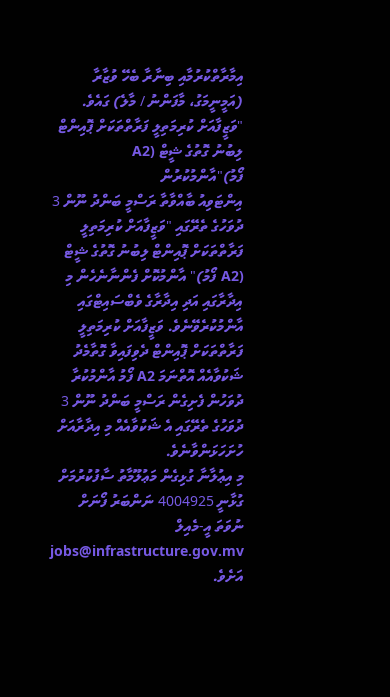އިމާރާތްކުރުމާއި ބިނާރާ ބެހޭ ވުޒާރާ (އަމީނީމަގު، މާފަންނު / މާލެ) ގައެވެ.
"ވަޒީފާއަށް ކުރިމަތިލީ ފަރާތްތަކަށް ޕޮއިންޓް ލިބުނު ގޮތުގެ ޝީޓް (A2 ފޯމު)"އާންމުކުރުން
އިންޓަވިއު ބާއްވާތާ ރަސްމީ ބަންދު ނޫން 3 ދުވަހުގެ ތެރޭގައި "ވަޒީފާއަށް ކުރިމަތިލީ ފަރާތްތަކަށް ޕޮއިންޓް ލިބުނު ގޮތުގެ ޝީޓް (A2 ފޯމު)" އާންމުކޮށް ފެންނާނެހެން މި އިދާރާގައި އަދި އިދާރާގެ ވެބްސައިޓްގައި އާންމުކުރެވޭނެވެ. ވަޒީފާއަށް ކުރިމަތިލީ ފަރާތްތަކަށް ޕޮއިންޓް ދެވިފައިވާ ގޮތާމެދު ޝަކުވާއެއް އޮތްނަމަ A2 ފޯމު އާންމުކުރާ ދުވަހުން ފެށިގެން ރަސްމީ ބަންދު ނޫން 3 ދުވަހުގެ ތެރޭގައި އެ ޝަކުވާއެއް މި އިދާރާއަށް ހުށަހަޅަންވާނެވެ.
މި އިޢުލާނާ ގުޅިގެން މަޢުލޫމާތު ސާފުކުރުމަށް ގުޅާނީ 4004925 ނަންބަރު ފޯނަށް ނުވަތަ އީ-މެއިލް jobs@infrastructure.gov.mv އަށެވެ.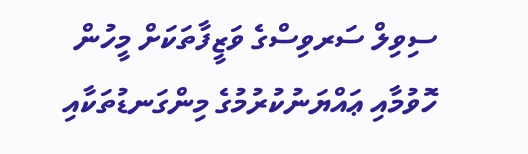ސިވިލް ސަރވިސްގެ ވަޒީފާތަކަށް މީހުން ހޮވުމާއި ޢައްޔަނުކުރުމުގެ މިންގަނޑުތަކާއި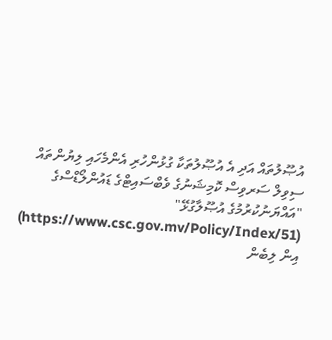އުޞޫލުތައް އަދި އެ އުޞޫލުތަކާ ގުޅުންހުރި އެންމެހައި ލިޔުންތައް ސިވިލް ސަރވިސް ކޮމިޝަނުގެ ވެބްސައިޓްގެ ޑައުންލޯޑްސްގެ "އައްޔަނުކުރުމުގެ އުޞޫލާގުޅޭ" (https://www.csc.gov.mv/Policy/Index/51) އިން ލިބެން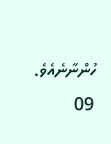ހުންނާނެއެވެ.
09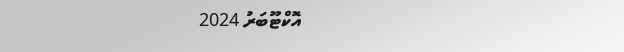އޮކްޓޫބަރު 2024